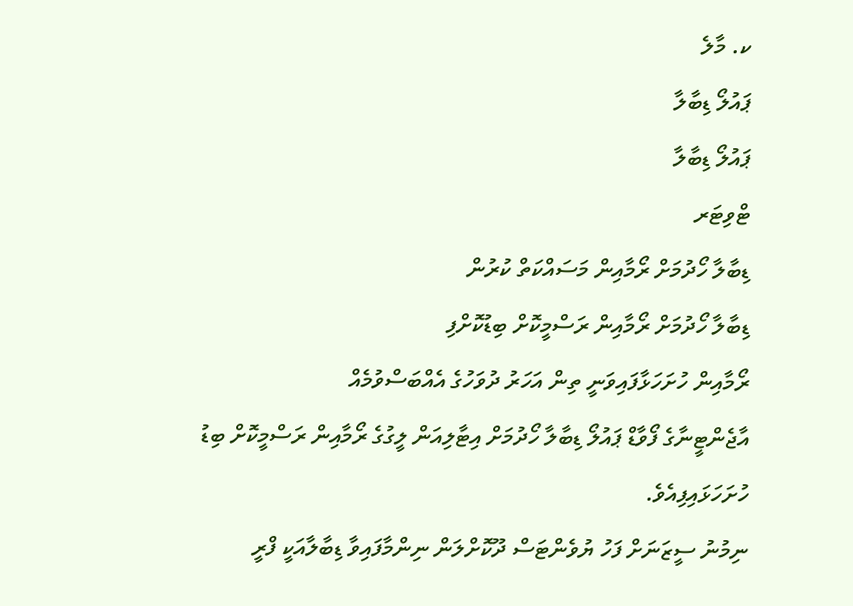ކ. މާލެ
ޕައުލޯ ޑިބާލާ
ޕައުލޯ ޑިބާލާ
ޓްވިޓަރ
ޑިބާލާ ހޯދުމަށް ރޯމާއިން މަސައްކަތް ކުރުން
ޑިބާލާ ހޯދުމަށް ރޯމާއިން ރަސްމީކޮށް ބިޑުކޮށްފި
ރޯމާއިން ހުށަހަޅާފައިވަނީ ތިން އަހަރު ދުވަހުގެ އެއްބަސްވުމެއް
އާޖެންޓީނާގެ ފޯވާޑް ޕައުލޯ ޑިބާލާ ހޯދުމަށް އިޓާލިއަން ލީގުގެ ރޯމާއިން ރަސްމީކޮށް ބިޑު ހުށަހަޅައިފިއެވެ.
ނިމުނު ސީޒަނަށް ފަހު ޔުވެންޓަސް ދޫކޮށްލަން ނިންމާފައިވާ ޑިބާލާއަކީ ފްރީ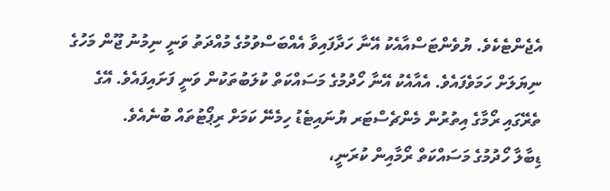އެޖެންޓެކެވެ. ޔުވެންޓަސްއާއެކު އޭނާ ހަދާފައިވާ އެއްބަސްވުމުގެ މުއްދަތު ވަނީ ނިމުނު ޖޫން މަހުގެ ނިޔަލަށް ހަމަވެފައެވެ. އެއާއެކު އޭނާ ހޯދުމުގެ މަސައްކަތް ކުލަބުތަކުން ވަނީ ފަށައިފައެވެ. އޭގެ ތެރޭގައި ރޯމާގެ އިތުރުން މެންޗެސްޓަރ ޔުނައިޓެޑު ހިމެނޭ ކަމަށް ރިޕޯޓުތައް ބުނެއެވެ.
ޑިބާލާ ހޯދުމުގެ މަސައްކަތް ރޯމާއިން ކުރަނީ،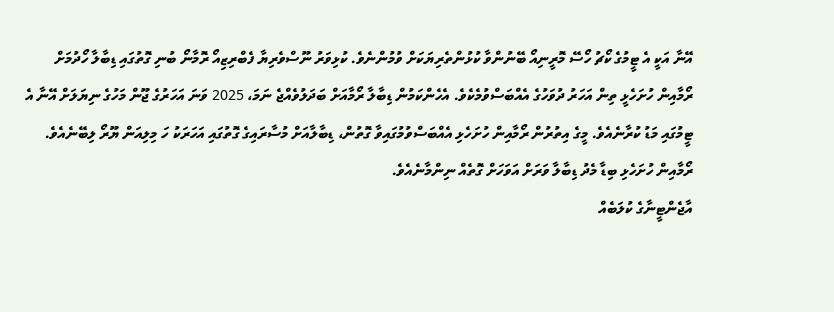އޭނާ އަކީ އެ ޓީމުގެ ކޯޗު ހޯސޭ މޮރީނިއޯ ބޭނުންވާ ކުޅުންތެރިޔަކަށް ވުމުންނެވެ. ކުޅިވަރު ނޫސްވެރިޔާ ފެބްރިޒިއޯ ރޮމާނޯ ބުނި ގޮތުގައި ޑިބާލާ ހޯދުމަށް ރޯމާއިން ހުށަހެޅީ ތިން އަހަރު ދުވަހުގެ އެއްބަސްވުމެކެވެ. އެހެންކަމުން ޑިބާލާ ރޯމާއަށް ބަދަލުވެއްޖެ ނަމަ، 2025 ވަނަ އަހަރުގެ ޖޫން މަހުގެ ނިޔަލަށް އޭނާ އެ ޓީމުގައި މަޑު ކުރާނެއެވެ. މީގެ އިތުރުން ރޯމާއިން ހުށަހެޅި އެއްބަސްވުމުގައިވާ ގޮތުން، ޑިބާލާއަށް މުސާރައިގެ ގޮތުގައި އަހަރަކު ހަ މިލިއަން ޔޫރޯ ލިބޭނެއެވެ. ރޯމާއިން ހުށަހެޅި ބިޑާ މެދު ޑިބާލާ ވަރަށް އަވަހަށް ގޮތެއް ނިންމާނެއެވެ.
އާޖެންޓީނާގެ ކުލަބެއް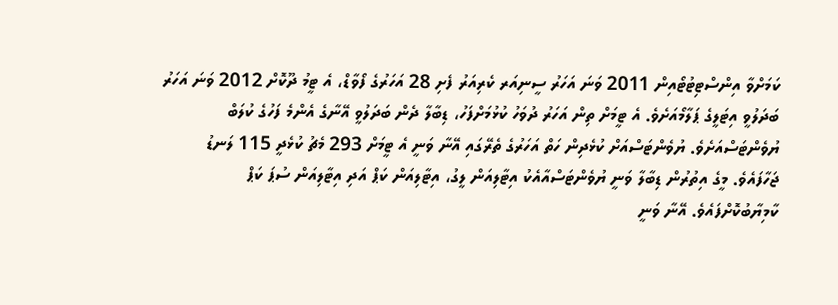ކަމަށްވާ އިންސްޓިޓުޓޯއިން 2011 ވަނަ އަހަރު ސީނިއަރ ކެރިއަރު ފެށި 28 އަހަރުގެ ފޯވާޑް، އެ ޓީމު ދޫކޮށް 2012 ވަނަ އަހަރު ބަދަލުވީ އިޓަލީގެ ޕަލާމޯއަށެވެ. އެ ޓީމަށް ތިން އަހަރު ދުވަހު ކުޅުމަށްފަހު، ޑިބާލާ ދެން ބަދަލުވީ އޭނާގެ އެންމެ ފަހުގެ ކުލަބް ޔުވެންޓަސްއަށެވެ. ޔުވެންޓަސްއަށް ކުޅެދިން ހަތް އަހަރުގެ ތެރޭގައި އޭނާ ވަނީ އެ ޓީމަށް 293 މެޗު ކުޅެދީ 115 ލަނޑު ޖަހާފައެވެ. މީގެ އިތުރުން ޑިބާލާ ވަނީ ޔުވެންޓަސްއާއެކު އިޓާލިއަން ލީގު، އިޓާލިއަން ކަޕް އަދި އިޓާލިއަން ސުޕަ ކަޕް ކާމިޔާބުކޮށްފައެވެ. އޭނާ ވަނީ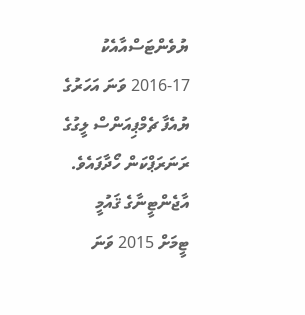ޔުވެންޓަސްއާއެކު 17-2016 ވަނަ އަހަރުގެ ޔުއެފާ ޗެމްޕިއަންސް ލީގުގެ ރަނަރަޕްކަން ހޯދާފައެވެ.
އާޖެންޓީނާގެ ޤައުމީ ޓީމަށް 2015 ވަނަ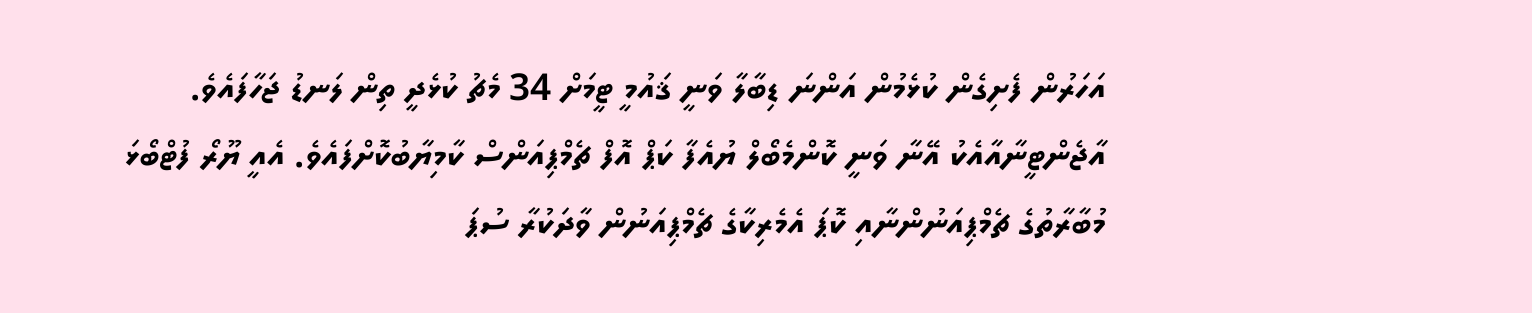އަހަރުން ފެށިގެން ކުޅެމުން އަންނަ ޑިބާލާ ވަނީ ޤައުމީ ޓީމަށް 34 މެޗު ކުޅެދީ ތިން ލަނޑު ޖަހާފައެވެ. އާޖެންޓީނާއާއެކު އޭނާ ވަނީ ކޮންމެބޯލް ޔުއެފާ ކަޕް އޮފް ޗެމްޕިއަންސް ކާމިޔާބުކޮށްފައެވެ. އެއީ ޔޫރޯ ފުޓްބޯޅަ މުބާރާތުގެ ޗެމްޕިއަނުންނާއި ކޮޕަ އެމެރިކާގެ ޗެމްޕިއަނުން ވާދަކުރާ ސުޕަ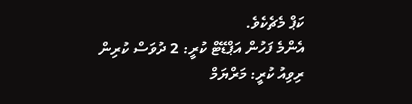ކަޕް މެޗެކެވެ.
އެންމެ ފަހުން އަޕްޑޭޓް ކުރީ: 2 ދުވަސް ކުރިން
ރިވިއު ކުރީ: މަރްޔަމް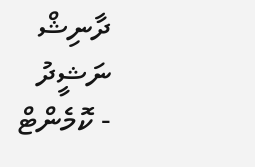ދާނިޝް ނަޝީދު
- ކޮމެންޓް